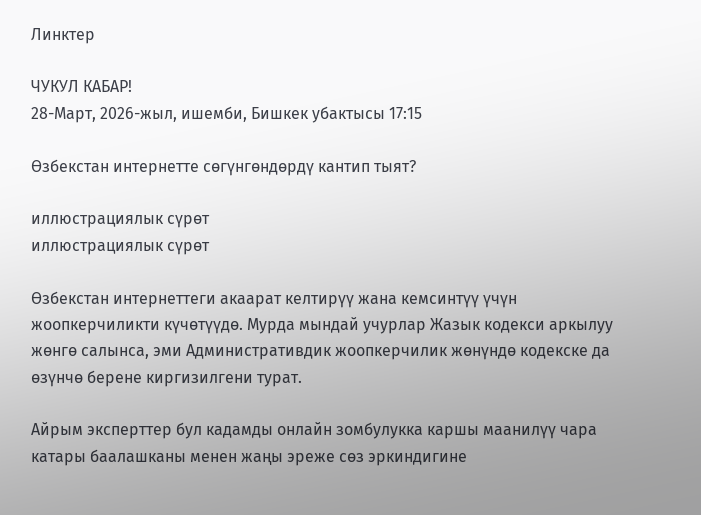Линктер

ЧУКУЛ КАБАР!
28-Март, 2026-жыл, ишемби, Бишкек убактысы 17:15

Өзбекстан интернетте сөгүнгөндөрдү кантип тыят?

иллюстрациялык сүрөт
иллюстрациялык сүрөт

Өзбекстан интернеттеги акаарат келтирүү жана кемсинтүү үчүн жоопкерчиликти күчөтүүдө. Мурда мындай учурлар Жазык кодекси аркылуу жөнгө салынса, эми Административдик жоопкерчилик жөнүндө кодекске да өзүнчө берене киргизилгени турат.

Айрым эксперттер бул кадамды онлайн зомбулукка каршы маанилүү чара катары баалашканы менен жаңы эреже сөз эркиндигине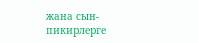жана сын-пикирлерге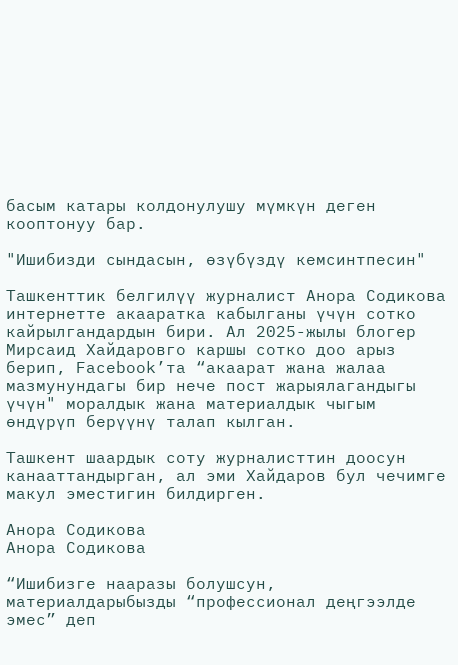басым катары колдонулушу мүмкүн деген кооптонуу бар.

"Ишибизди сындасын, өзүбүздү кемсинтпесин"

Ташкенттик белгилүү журналист Анора Содикова интернетте акааратка кабылганы үчүн сотко кайрылгандардын бири. Ал 2025-жылы блогер Мирсаид Хайдаровго каршы сотко доо арыз берип, Facebook’та “акаарат жана жалаа мазмунундагы бир нече пост жарыялагандыгы үчүн" моралдык жана материалдык чыгым өндүрүп берүүнү талап кылган.

Ташкент шаардык соту журналисттин доосун канааттандырган, ал эми Хайдаров бул чечимге макул эместигин билдирген.

Анора Содикова
Анора Содикова

“Ишибизге нааразы болушсун, материалдарыбызды “профессионал деңгээлде эмес” деп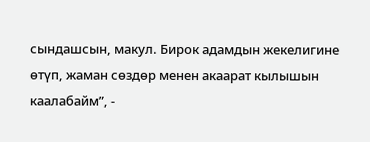сындашсын, макул. Бирок адамдын жекелигине өтүп, жаман сөздөр менен акаарат кылышын каалабайм”, -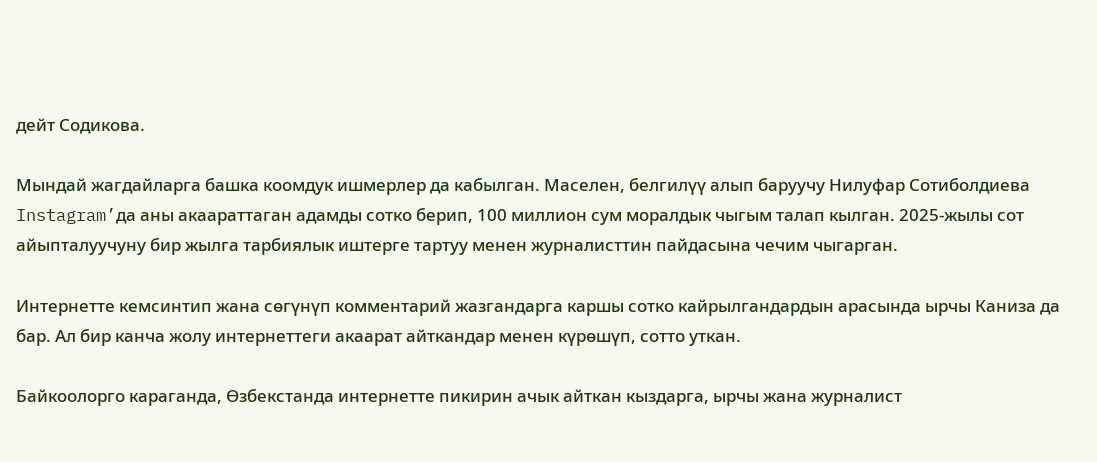дейт Содикова.

Мындай жагдайларга башка коомдук ишмерлер да кабылган. Маселен, белгилүү алып баруучу Нилуфар Сотиболдиева Instagram’да аны акаараттаган адамды сотко берип, 100 миллион сум моралдык чыгым талап кылган. 2025-жылы сот айыпталуучуну бир жылга тарбиялык иштерге тартуу менен журналисттин пайдасына чечим чыгарган.

Интернетте кемсинтип жана сөгүнүп комментарий жазгандарга каршы сотко кайрылгандардын арасында ырчы Каниза да бар. Ал бир канча жолу интернеттеги акаарат айткандар менен күрөшүп, сотто уткан.

Байкоолорго караганда, Өзбекстанда интернетте пикирин ачык айткан кыздарга, ырчы жана журналист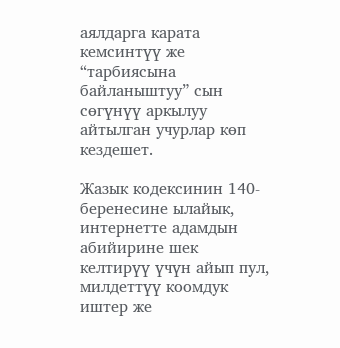аялдарга карата кемсинтүү же “тарбиясына байланыштуу” сын сөгүнүү аркылуу айтылган учурлар көп кездешет.

Жазык кодексинин 140-беренесине ылайык, интернетте адамдын абийирине шек келтирүү үчүн айып пул, милдеттүү коомдук иштер же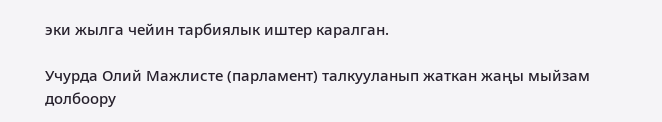эки жылга чейин тарбиялык иштер каралган.

Учурда Олий Мажлисте (парламент) талкууланып жаткан жаңы мыйзам долбоору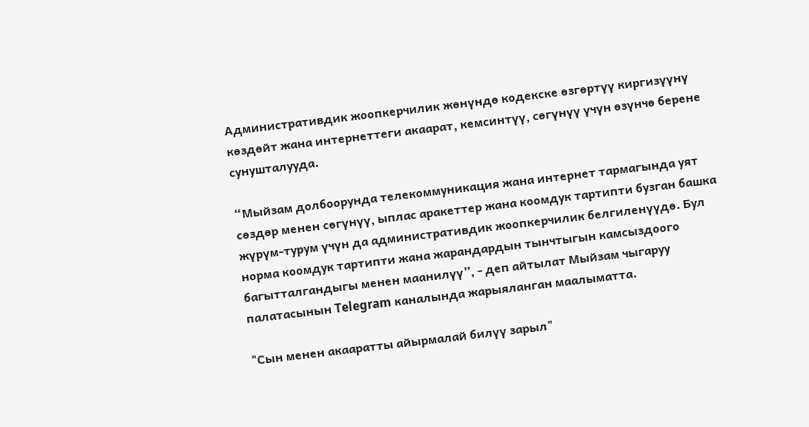Административдик жоопкерчилик жөнүндө кодекске өзгөртүү киргизүүнү көздөйт жана интернеттеги акаарат, кемсинтүү, сөгүнүү үчүн өзүнчө берене сунушталууда.

“Мыйзам долбоорунда телекоммуникация жана интернет тармагында уят сөздөр менен сөгүнүү, ыплас аракеттер жана коомдук тартипти бузган башка жүрүм-турум үчүн да административдик жоопкерчилик белгиленүүдө. Бул норма коомдук тартипти жана жарандардын тынчтыгын камсыздоого багытталгандыгы менен маанилүү”, - деп айтылат Мыйзам чыгаруу палатасынын Telegram каналында жарыяланган маалыматта.

"Сын менен акааратты айырмалай билүү зарыл"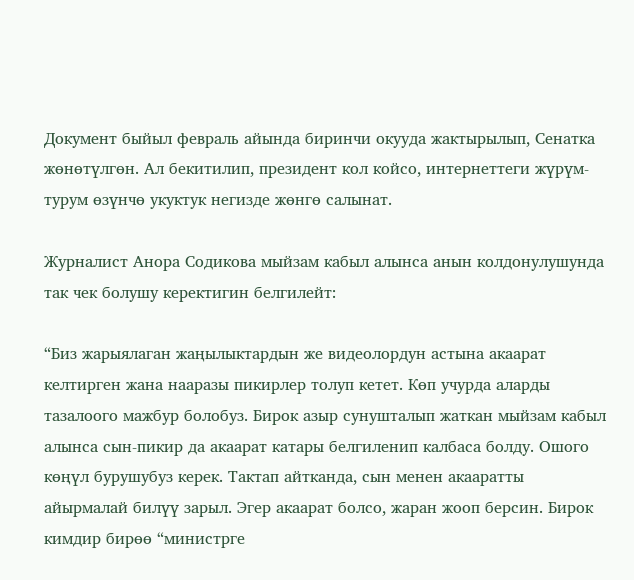Документ быйыл февраль айында биринчи окууда жактырылып, Сенатка жөнөтүлгөн. Ал бекитилип, президент кол койсо, интернеттеги жүрүм-турум өзүнчө укуктук негизде жөнгө салынат.

Журналист Анора Содикова мыйзам кабыл алынса анын колдонулушунда так чек болушу керектигин белгилейт:

“Биз жарыялаган жаңылыктардын же видеолордун астына акаарат келтирген жана нааразы пикирлер толуп кетет. Көп учурда аларды тазалоого мажбур болобуз. Бирок азыр сунушталып жаткан мыйзам кабыл алынса сын-пикир да акаарат катары белгиленип калбаса болду. Ошого көңүл бурушубуз керек. Тактап айтканда, сын менен акааратты айырмалай билүү зарыл. Эгер акаарат болсо, жаран жооп берсин. Бирок кимдир бирөө “министрге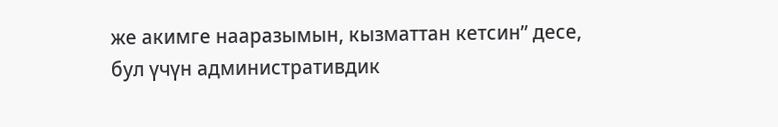же акимге нааразымын, кызматтан кетсин” десе, бул үчүн административдик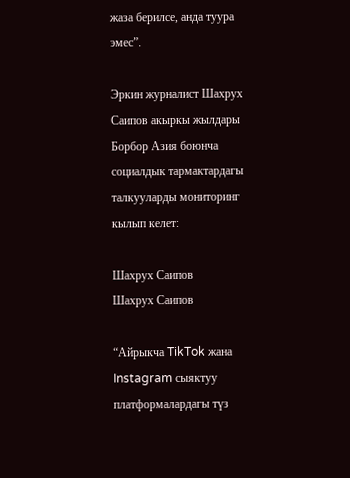жаза берилсе, анда туура эмес”.

Эркин журналист Шахрух Саипов акыркы жылдары Борбор Азия боюнча социалдык тармактардагы талкууларды мониторинг кылып келет:

Шахрух Саипов
Шахрух Саипов

“Айрыкча TikTok жана Instagram сыяктуу платформалардагы түз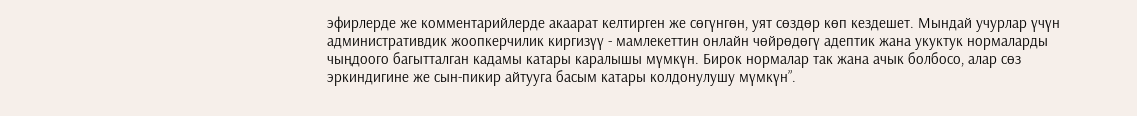эфирлерде же комментарийлерде акаарат келтирген же сөгүнгөн, уят сөздөр көп кездешет. Мындай учурлар үчүн административдик жоопкерчилик киргизүү - мамлекеттин онлайн чөйрөдөгү адептик жана укуктук нормаларды чыңдоого багытталган кадамы катары каралышы мүмкүн. Бирок нормалар так жана ачык болбосо, алар сөз эркиндигине же сын-пикир айтууга басым катары колдонулушу мүмкүн”.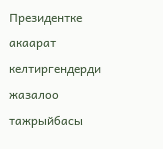Президентке акаарат келтиргендерди жазалоо тажрыйбасы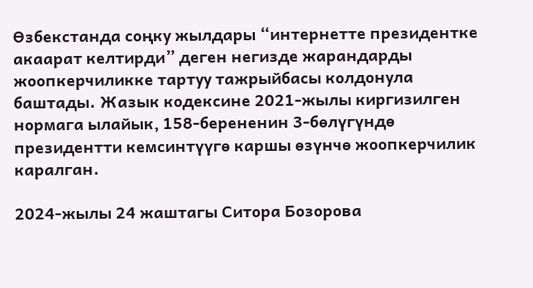Өзбекстанда соңку жылдары “интернетте президентке акаарат келтирди” деген негизде жарандарды жоопкерчиликке тартуу тажрыйбасы колдонула баштады. Жазык кодексине 2021-жылы киргизилген нормага ылайык, 158-берененин 3-бөлүгүндө президентти кемсинтүүгө каршы өзүнчө жоопкерчилик каралган.

2024-жылы 24 жаштагы Ситора Бозорова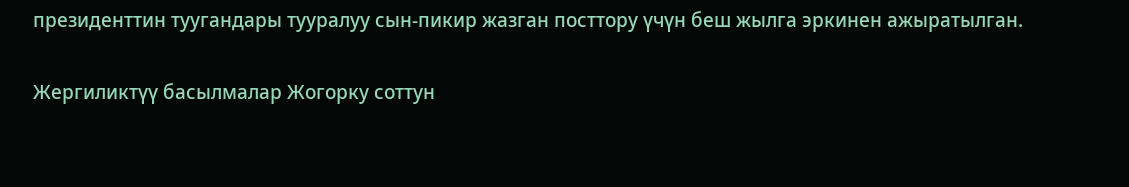президенттин туугандары тууралуу сын-пикир жазган посттору үчүн беш жылга эркинен ажыратылган.

Жергиликтүү басылмалар Жогорку соттун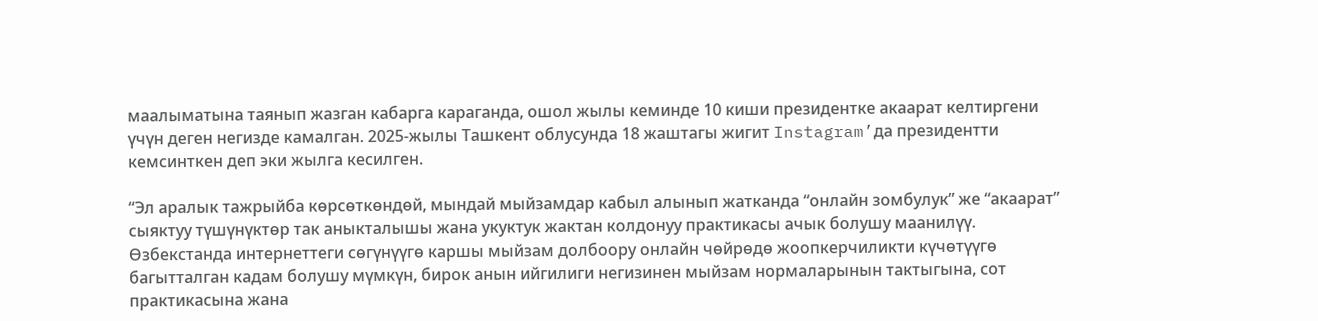маалыматына таянып жазган кабарга караганда, ошол жылы кеминде 10 киши президентке акаарат келтиргени үчүн деген негизде камалган. 2025-жылы Ташкент облусунда 18 жаштагы жигит Instagram’да президентти кемсинткен деп эки жылга кесилген.

“Эл аралык тажрыйба көрсөткөндөй, мындай мыйзамдар кабыл алынып жатканда “онлайн зомбулук” же “акаарат” сыяктуу түшүнүктөр так аныкталышы жана укуктук жактан колдонуу практикасы ачык болушу маанилүү. Өзбекстанда интернеттеги сөгүнүүгө каршы мыйзам долбоору онлайн чөйрөдө жоопкерчиликти күчөтүүгө багытталган кадам болушу мүмкүн, бирок анын ийгилиги негизинен мыйзам нормаларынын тактыгына, сот практикасына жана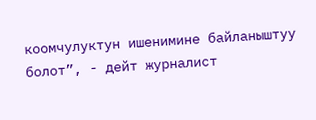коомчулуктун ишенимине байланыштуу болот”, - дейт журналист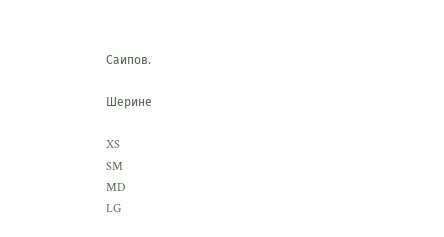Саипов.

Шерине

XS
SM
MD
LG